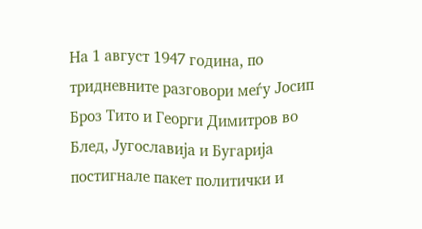На 1 август 1947 година, по тридневните разговори меѓу Јосип Броз Тито и Георги Димитров во Блед, Југославија и Бугарија постигнале пакет политички и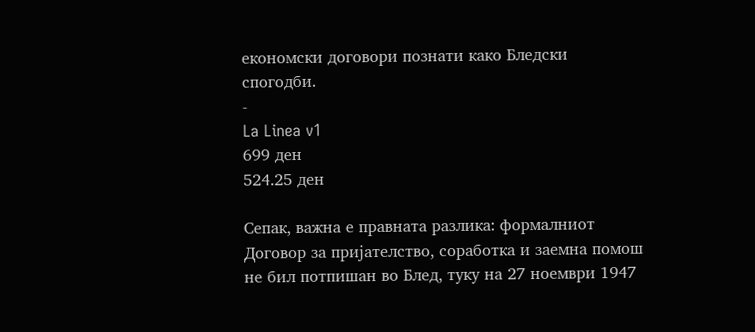економски договори познати како Бледски спогодби.
-
La Linea v1
699 ден
524.25 ден

Сепак, важна е правната разлика: формалниот Договор за пријателство, соработка и заемна помош не бил потпишан во Блед, туку на 27 ноември 1947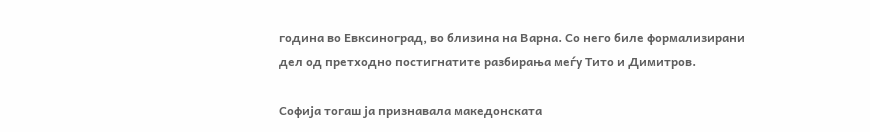година во Евксиноград, во близина на Варна. Со него биле формализирани дел од претходно постигнатите разбирања меѓу Тито и Димитров.

Софија тогаш ја признавала македонската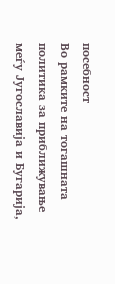посебност
Во рамките на тогашната политика за приближување меѓу Југославија и Бугарија,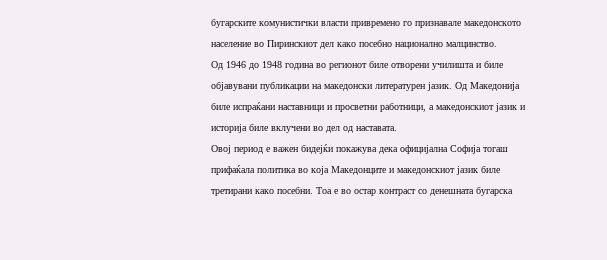бугарските комунистички власти привремено го признавале македонското население во Пиринскиот дел како посебно национално малцинство.
Од 1946 до 1948 година во регионот биле отворени училишта и биле објавувани публикации на македонски литературен јазик. Од Македонија биле испраќани наставници и просветни работници, а македонскиот јазик и историја биле вклучени во дел од наставата.
Овој период е важен бидејќи покажува дека официјална Софија тогаш прифаќала политика во која Македонците и македонскиот јазик биле третирани како посебни. Тоа е во остар контраст со денешната бугарска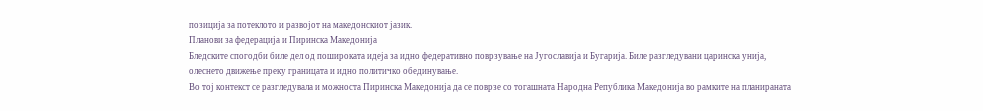позиција за потеклото и развојот на македонскиот јазик.
Планови за федерација и Пиринска Македонија
Бледските спогодби биле дел од пошироката идеја за идно федеративно поврзување на Југославија и Бугарија. Биле разгледувани царинска унија, олеснето движење преку границата и идно политичко обединување.
Во тој контекст се разгледувала и можноста Пиринска Македонија да се поврзе со тогашната Народна Република Македонија во рамките на планираната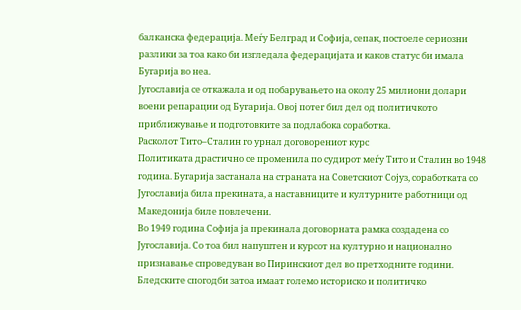балканска федерација. Меѓу Белград и Софија, сепак, постоеле сериозни разлики за тоа како би изгледала федерацијата и каков статус би имала Бугарија во неа.
Југославија се откажала и од побарувањето на околу 25 милиони долари воени репарации од Бугарија. Овој потег бил дел од политичкото приближување и подготовките за подлабока соработка.
Расколот Тито–Сталин го урнал договорениот курс
Политиката драстично се променила по судирот меѓу Тито и Сталин во 1948 година. Бугарија застанала на страната на Советскиот Сојуз, соработката со Југославија била прекината, а наставниците и културните работници од Македонија биле повлечени.
Во 1949 година Софија ја прекинала договорната рамка создадена со Југославија. Со тоа бил напуштен и курсот на културно и национално признавање спроведуван во Пиринскиот дел во претходните години.
Бледските спогодби затоа имаат големо историско и политичко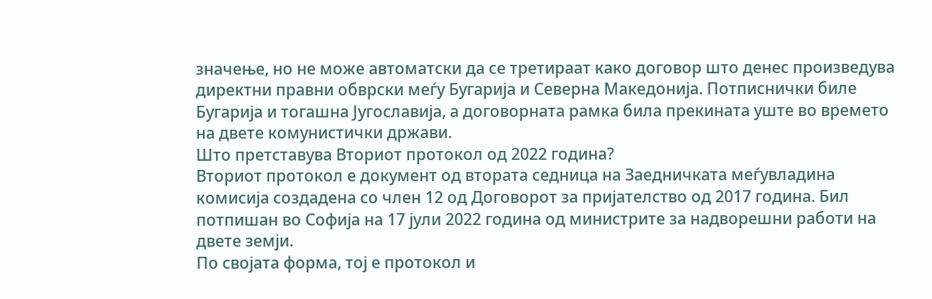значење, но не може автоматски да се третираат како договор што денес произведува директни правни обврски меѓу Бугарија и Северна Македонија. Потписнички биле Бугарија и тогашна Југославија, а договорната рамка била прекината уште во времето на двете комунистички држави.
Што претставува Вториот протокол од 2022 година?
Вториот протокол е документ од втората седница на Заедничката меѓувладина комисија создадена со член 12 од Договорот за пријателство од 2017 година. Бил потпишан во Софија на 17 јули 2022 година од министрите за надворешни работи на двете земји.
По својата форма, тој е протокол и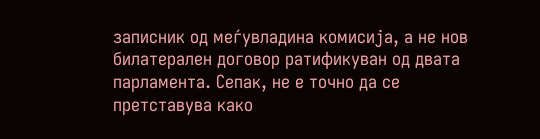записник од меѓувладина комисија, а не нов билатерален договор ратификуван од двата парламента. Сепак, не е точно да се претставува како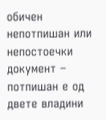обичен непотпишан или непостоечки документ – потпишан е од двете владини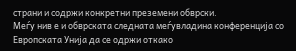страни и содржи конкретни преземени обврски.
Меѓу нив е и обврската следната меѓувладина конференција со Европската Унија да се одржи откако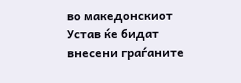во македонскиот Устав ќе бидат внесени граѓаните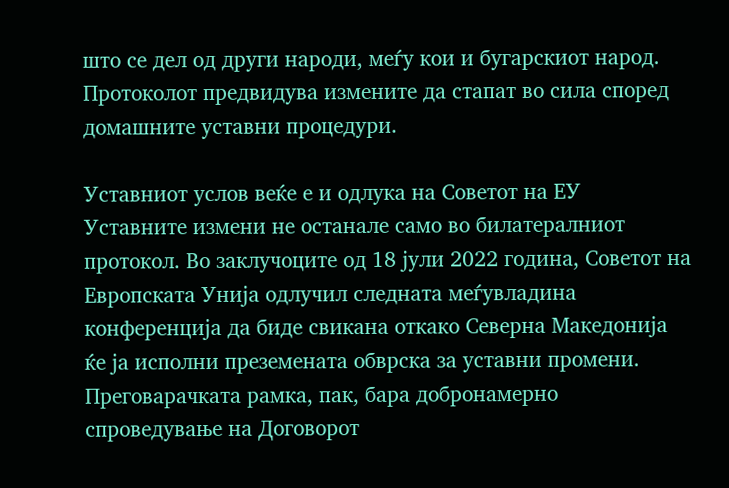што се дел од други народи, меѓу кои и бугарскиот народ. Протоколот предвидува измените да стапат во сила според домашните уставни процедури.

Уставниот услов веќе е и одлука на Советот на ЕУ
Уставните измени не останале само во билатералниот протокол. Во заклучоците од 18 јули 2022 година, Советот на Европската Унија одлучил следната меѓувладина конференција да биде свикана откако Северна Македонија ќе ја исполни преземената обврска за уставни промени.
Преговарачката рамка, пак, бара добронамерно спроведување на Договорот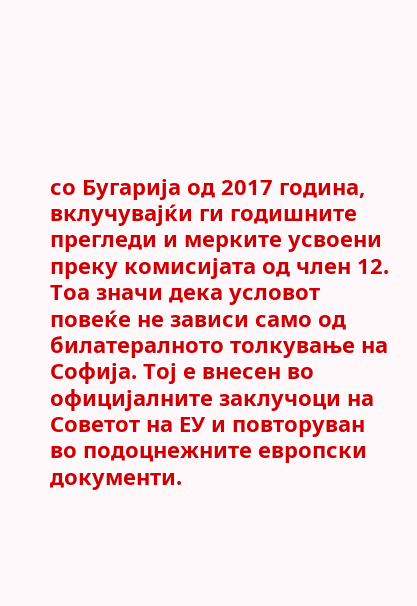со Бугарија од 2017 година, вклучувајќи ги годишните прегледи и мерките усвоени преку комисијата од член 12.
Тоа значи дека условот повеќе не зависи само од билатералното толкување на Софија. Тој е внесен во официјалните заклучоци на Советот на ЕУ и повторуван во подоцнежните европски документи.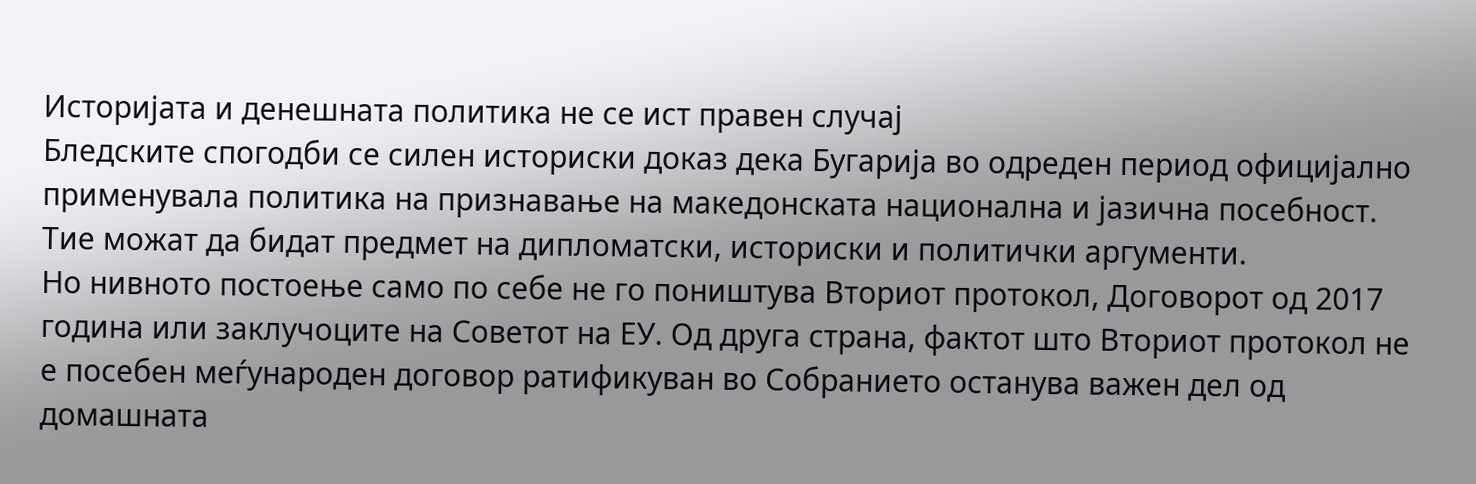Историјата и денешната политика не се ист правен случај
Бледските спогодби се силен историски доказ дека Бугарија во одреден период официјално применувала политика на признавање на македонската национална и јазична посебност. Тие можат да бидат предмет на дипломатски, историски и политички аргументи.
Но нивното постоење само по себе не го поништува Вториот протокол, Договорот од 2017 година или заклучоците на Советот на ЕУ. Од друга страна, фактот што Вториот протокол не е посебен меѓународен договор ратификуван во Собранието останува важен дел од домашната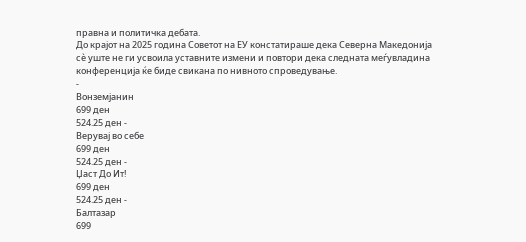правна и политичка дебата.
До крајот на 2025 година Советот на ЕУ констатираше дека Северна Македонија сè уште не ги усвоила уставните измени и повтори дека следната меѓувладина конференција ќе биде свикана по нивното спроведување.
-
Вонземјанин
699 ден
524.25 ден -
Верувај во себе
699 ден
524.25 ден -
Џаст До Ит!
699 ден
524.25 ден -
Балтазар
699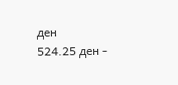ден
524.25 ден -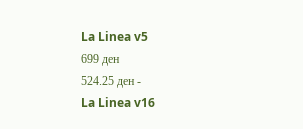La Linea v5
699 ден
524.25 ден -
La Linea v16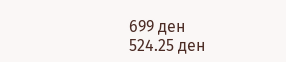699 ден
524.25 ден